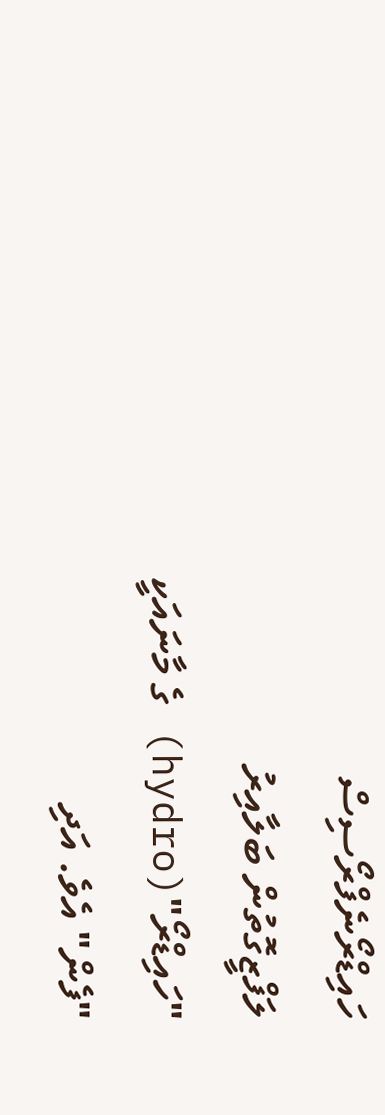ހައިޑްރޯނެފްރޯސިސް
ލަފްޒީގޮތުން ބަލާއިރު "ހައިޑްރޯ"(hydro) ގެ މާނައަކީ "ފެން" އެވެ. އަދި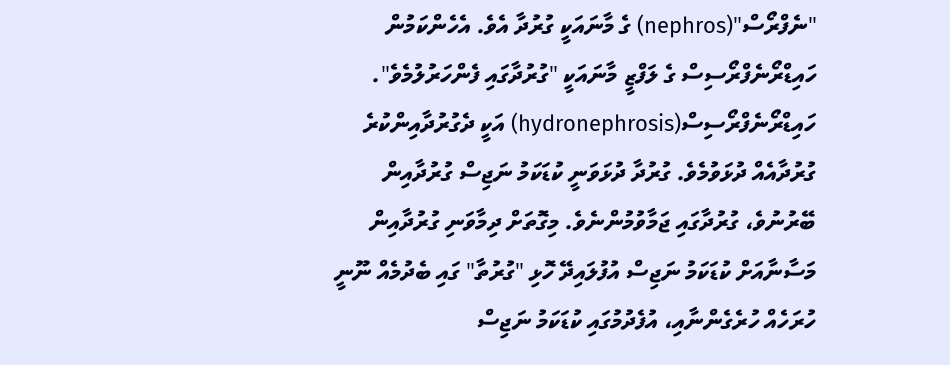"ނެފްރޯސް"(nephros) ގެ މާނައަކީ ގުރުދާ އެވެ. އެހެންކަމުން ހައިޑްރޯނެފްރޯސިސް ގެ ލަފްޒީ މާނައަކީ "ގުރުދާގައި ފެންހަރުލުމެވެ". ހައިޑްރޯނެފްރޯސިސް(hydronephrosis) އަކީ ދެގުރުދާއިންކުރެ ގުރުދާއެއް ދުޅަވުމެވެ. ގުރުދާ ދުޅަވަނީ ކުޑަކަމު ނަޖިސް ގުރުދާއިން ބޭރުނުވެ، ގުރުދާގައި ޖަމާވުމުންނެވެ. މިގޮތަށް ދިމާވަނި ގުރުދާއިން މަސާނާއަށް ކުޑަކަމު ނަޖިސް އުފުލައިދޭ ހޮޅި "ގުރުތާ" ގައި ބެދުމެއް ނޫނީ ހުރަހެއް ހުރެގެންނާއި، އުފެދުމުގައި ކުޑަކަމު ނަޖިސް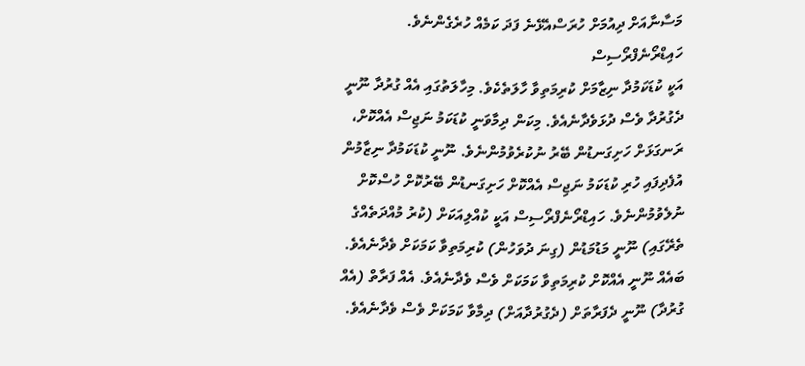މަސާނާއަށް ދިއުމަށް ހުރަސްއެޅޭނެ ފަދަ ކަމެއް ހުރެގެންނެވެ.
ހައިޑްރޯނެފްރޯސިސް
އަކީ ކުޑަކަމުދާ ނިޒާމަށް ކުރިމަތިވާ ހާލަތެކެވެ. މިހާލަތުގައި އެއް ގުރުދާ ނޫނީ
ދެގުރުދާ ވެސް ދުޅަވެދާނެއެވެ. މިކަން ދިމާވަނީ ކުޑަކަމު ނަޖިސް އެއްކޮށް،
ރަނގަޅަށް ހަށިގަނޑުން ބޭރު ނުކުރެވުމުންނެވެ. ނޫނީ ކުޑަކަމުދާ ނިޒާމުން
އުފެދިފައި ހުރި ކުޑަކަމު ނަޖިސް އެއްކޮށް ހަށިގަނޑުން ބޭރުކޮށް ހުސްކޮށް
ނުލެވުމުންނެވެ. ހައިޑްރޯނެފްރޯސިސް އަކީ ކުއްލިއަކަށް (ކުރު މުއްދަތެއްގެ
ތެރޭގައި) ނޫނީ މަޑުމަޑުން (ގިނަ ދުވަހުން) ކުރިމަތިވާ ކަމަކަށް ވެދާނެއެވެ.
ބައެއް ނޫނީ އެއްކޮށް ކުރިމަތިވާ ކަމަކަށް ވެސް ވެދާނެއެވެ. އެއް ފަރާތް (އެއް
ގުރުދާ) ނޫނީ ދެފަރާތަށް (ދެގުރުދާއަށް) ދިމާވާ ކަމަކަށް ވެސް ވެދާނެއެވެ.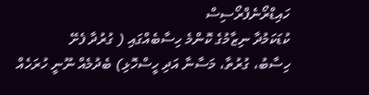ހައިޑްރޯނެފްރޯސިސް
ކުޑަކަމުދާ ނިޒާމުގެ ކޮންމެ ހިސާބެއްގައި ( ގުރުދާ ފެށޭ
ހިސާބު، ގުރުތާ، މަސާނާ އަދި ހީސްހޮޅި) ބެދުމެއް ނޫނީ ހުރަހެއް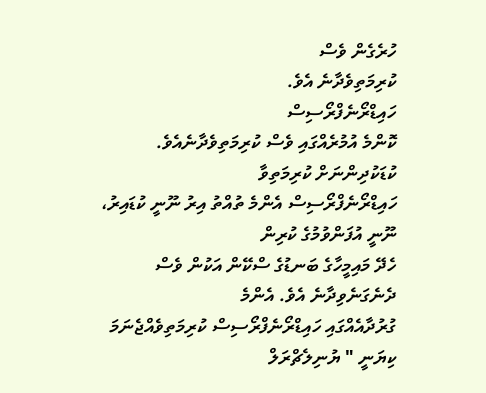ހުރެގެން ވެސް
ކުރިމަތިވެދާނެ އެވެ.
ހައިޑްރޯނެފްރޯސިސް
ކޮންމެ އުމުރެއްގައި ވެސް ކުރިމަތިވެދާނެއެވެ. ކުޑަކުދިންނަށް ކުރިމަތިވާ
ހައިޑްރޯނެފްރޯސިސް އެންމެ ތުއްތު އިރު ނޫނީ ކުޑައިރު، ނޫނީ އުފަންވުމުގެ ކުރިން
ހެދޭ މައިމީހާގެ ބަނޑުގެ ސްކޭން އަކުން ވެސް ދެނެގަނެވިދާނެ އެވެ. އެންމެ
ގުރުދާއެއްގައި ހައިޑްރޯނެފްރޯސިސް ކުރިމަތިވެއްޖެނަމަ ކިޔަނީ " ޔުނިލެޗްރަލް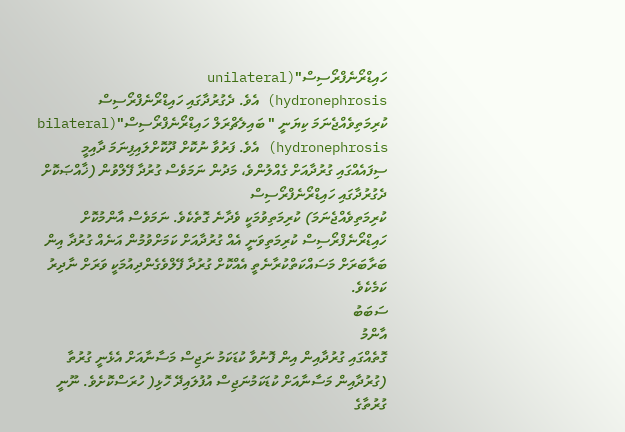ހައިޑްރޯނެފްރޯސިސް"(unilateral
hydronephrosis) އެވެ. ދެގުރުދާގައި ހައިޑްރޯނެފްރޯސިސް
ކުރިމަތިވެއްޖެނަމަ ކިޔަނީ " ބައިލެޗްރަލް ހައިޑްރޯނެފްރޯސިސް"(bilateral hydronephrosis) އެވެ. ފަރުވާ ނުކޮށް ދޫކޮށްލައިފިނަމަ ދާއިމީ
ސިފައެއްގައި ގުރުދާއަށް ގެއްލުންވެ، މަދުން ނަމަވެސް ގުރުދާ ފޭލްވުން (ޚާއްޞަކޮށް ދެގުރުދާގައި ހައިޑްރޯނެފްރޯސިސް
ކުރިމަތިވެއްޖެނަމަ) ކުރިމަތިވުމަކީ ވެދާނެ ގޮތެކެވެ. ނަމަވެސް އާންމުކޮށް
ހައިޑްރޯނެފްރޯސިސް ކުރިމަތިވަނީ އެއް ގުރުދާއަށް ކަމަށްވުމުން އަނެއް ގުރުދާ އިން
ބަރާބަރަށް މަސައްކަތްކުރާނެތީ އެއްކޮށް ގުރުދާ ފޭލްވެގެންދިއުމަކީ ވަރަށް ނާދިރު
ކަމެކެވެ.
ސަބަބު
އާންމު
ގޮތެއްގައި ގުރުދާއިން އިން ފޮނުވާ ކުޑަކަމު ނަޖިސް މަސާނާއަށް އެޅެނީ ގުރުތާ
(ގުރުދާއިން މަސާނާއަށް ކުޑަކަމުނަޖިސް އުފުލައިދޭ ހޮޅި( ހުރަސްކޮށެވެ. ނޫނީ
ގުރުތާގެ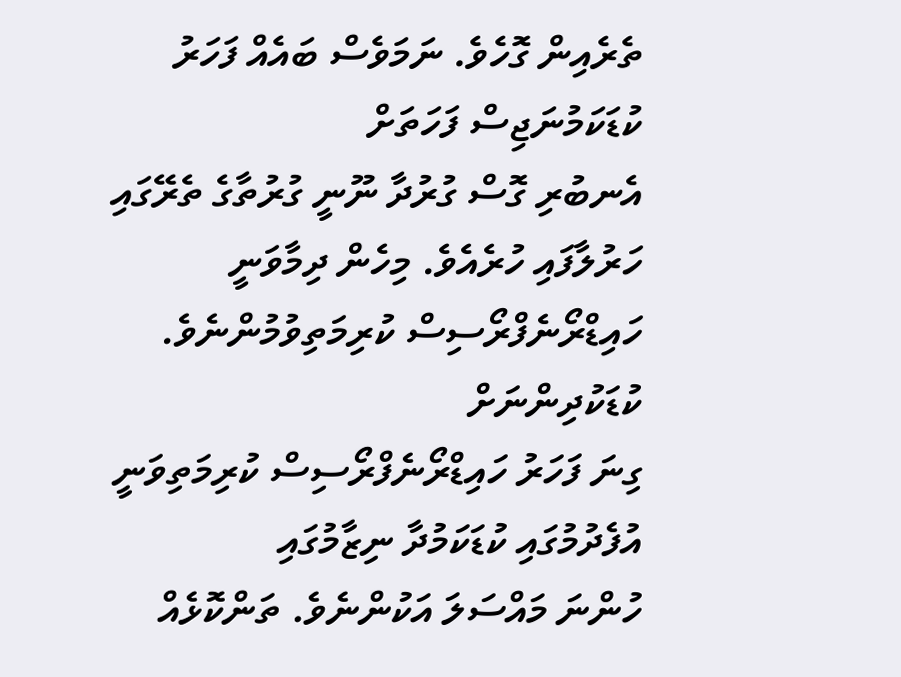ތެރެއިން ގޮހެވެ. ނަމަވެސް ބައެއް ފަހަރު ކުޑަކަމުނަޖިސް ފަހަތަށް
އެނބުރި ގޮސް ގުރުދާ ނޫނީ ގުރުތާގެ ތެރޭގައި ހަރުލާފައި ހުރެއެވެ. މިހެން ދިމާވަނީ
ހައިޑްރޯނެފްރޯސިސް ކުރިމަތިވުމުންނެވެ.
ކުޑަކުދިންނަށް
ގިނަ ފަހަރު ހައިޑްރޯނެފްރޯސިސް ކުރިމަތިވަނީ އުފެދުމުގައި ކުޑަކަމުދާ ނިޒާމުގައި
ހުންނަ މައްސަލަ އަކުންނެވެ. ތަންކޮޅެއް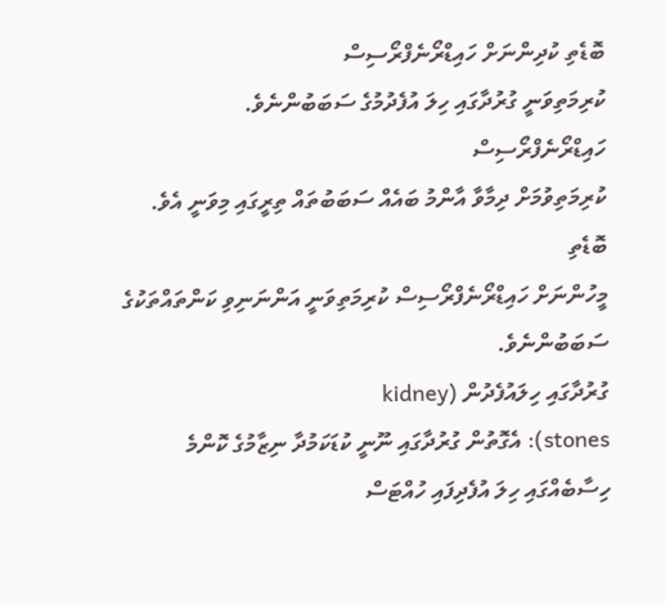ބޮޑެތި ކުދިންނަށް ހައިޑްރޯނެފްރޯސިސް
ކުރިމަތިވަނީ ގުރުދާގައި ހިލަ އުފެދުމުގެ ސަބަބުންނެވެ.
ހައިޑްރޯނެފްރޯސިސް
ކުރިމަތިވުމަށް ދިމާވާ އާންމު ބައެއް ސަބަބުތައް ތިރީގައި މިވަނީ އެވެ.
ބޮޑެތި
މީހުންނަށް ހައިޑްރޯނެފްރޯސިސް ކުރިމަތިވަނީ އަންނަނިވި ކަންތައްތަކުގެ
ސަބަބުންނެވެ.
ގުރުދާގައި ހިލައުފެދުން (kidney
stones): އެގޮތުން ގުރުދާގައި ނޫނީ ކުޑަކަމުދާ ނިޒާމުގެ ކޮންމެ
ހިސާބެއްގައި ހިލަ އުފެދިފައި ހުއްޓަސް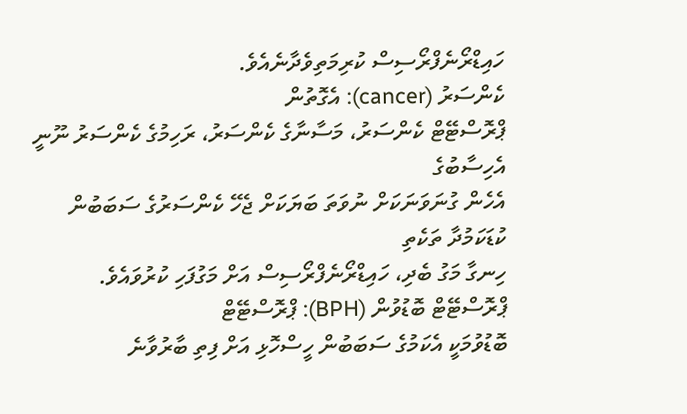ހައިޑްރޯނެފްރޯސިސް ކުރިމަތިވެދާނެއެވެ.
ކެންސަރު (cancer): އެގޮތުން
ޕްރޮސްޓޭޓް ކެންސަރު، މަސާނާގެ ކެންސަރު، ރަހިމުގެ ކެންސަރު ނޫނީ އެހިސާބުގެ
އެހެން ގުނަވަނަކަށް ނުވަތަ ބަޔަކަށް ޖެހޭ ކެންސަރުގެ ސަބަބުން ކުޑަކަމުދާ ތަކެތި
ހިނގާ މަގު ބެދި، ހައިޑްރޯނެފްރޯސިސް އަށް މަގުފަހި ކުރުވައެވެ.
ޕްރޮސްޓޭޓް ބޮޑުވުން (BPH): ޕްރޮސްޓޭޓް
ބޮޑުވުމަކީ އެކަމުގެ ސަބަބުން ހީސްހޮޅި އަށް ފިތި ބާރުވާނެ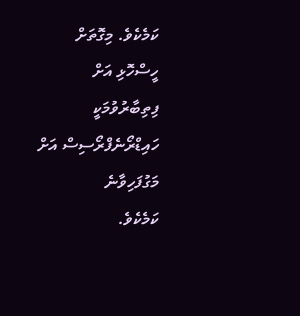ކަމެކެވެ. މިގޮތަށް
ހީސްހޮޅި އަށް ފިތިބާރުވުމަކީ ހައިޑްރޯނެފްރޯސިސް އަށް މަގުފަހިވާނެ
ކަމެކެވެ.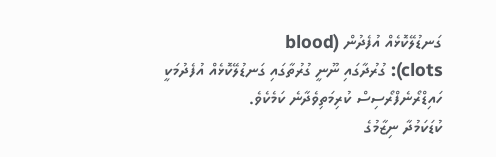ގަނޑުލޭކޮޅެއް އުފެދުން (blood
clots): ގުރުދާގައި ނޫނީ ގުރުތާގައި ގަނޑުލޭކޮޅެއް އުފެދުމަކީ
ހައިޑްރޯނެފްރޯސިސް ކުރިމަތިވެދާނެ ކަމެކެވެ.
ކުޑަކަމުދާ ނިޒާމުގެ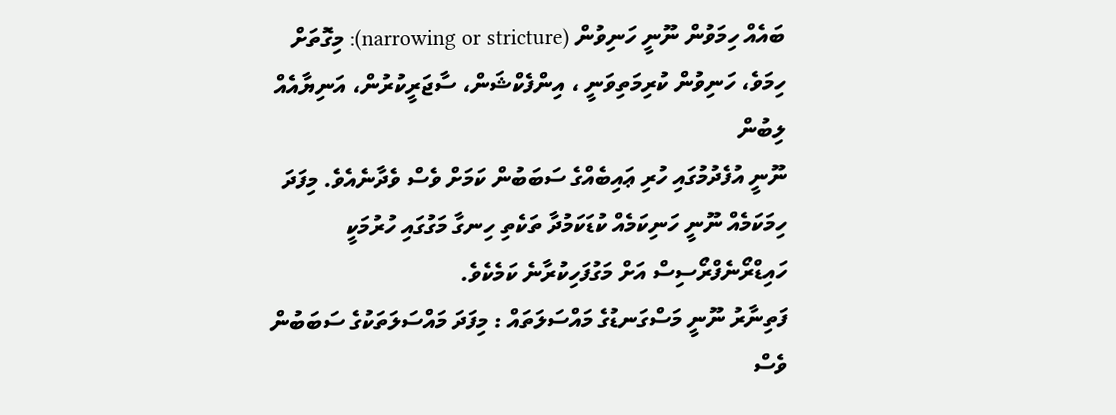ބައެއް ހިމަވުން ނޫނީ ހަނިވުން (narrowing or stricture): މިގޮތަށް
ހިމަވެ، ހަނިވުން ކުރިމަތިވަނީ ، އިންފެކްޝަން، ސާޖަރީކުރުން، އަނިޔާއެއް ލިބުން
ނޫނީ އުފެދުމުގައި ހުރި ޢައިބެއްގެ ސަބަބުން ކަމަށް ވެސް ވެދާނެއެވެ. މިފަދަ
ހިމަކަމެއް ނޫނީ ހަނިކަމެއް ކުޑަކަމުދާ ތަކެތި ހިނގާ މަގުގައި ހުރުމަކީ
ހައިޑްރޯނެފްރޯސިސް އަށް މަގުފަހިކުރާނެ ކަމެކެވެ.
ފަތިނާރު ނޫނީ މަސްގަނޑުގެ މައްސަލަތައް : މިފަދަ މައްސަލަތަކުގެ ސަބަބުން ވެސް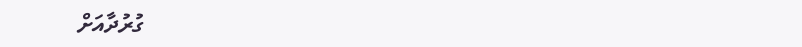ގުރުދާއަށް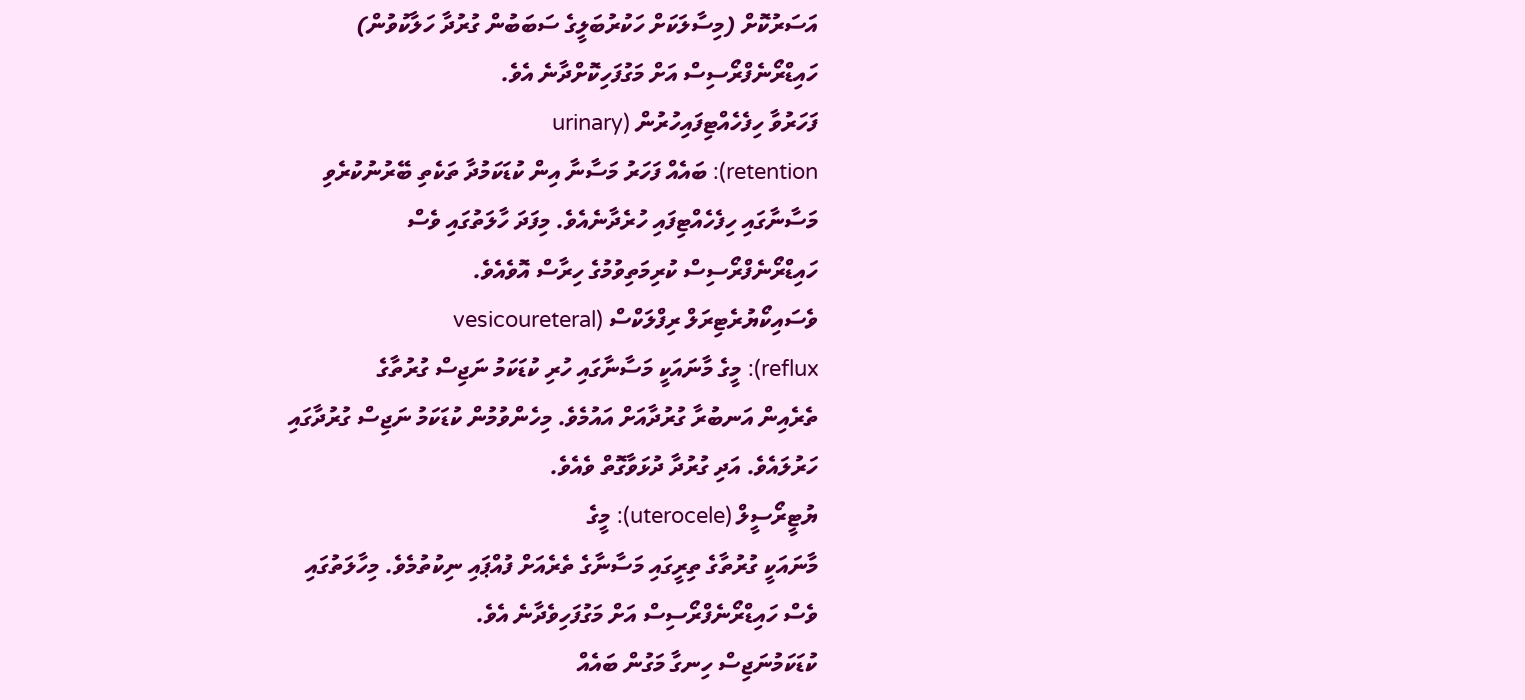އަސަރުކޮށް (މިސާލަކަށް ހަކުރުބަލީގެ ސަބަބުން ގުރުދާ ހަލާކުވުން)
ހައިޑްރޯނެފްރޯސިސް އަށް މަގުފަހިކޮށްދާނެ އެވެ.
ފަހަރުވާ ހިފެހެއްޓިފައިހުރުން (urinary
retention): ބައެއް ފަހަރު މަސާނާ އިން ކުޑަކަމުދާ ތަކެތި ބޭރުނުކުރެވި
މަސާނާގައި ހިފެހެއްޓިފައި ހުރެދާނެއެވެ. މިފަދަ ހާލަތުގައި ވެސް
ހައިޑްރޯނެފްރޯސިސް ކުރިމަތިވުމުގެ ހިރާސް އޮވެއެވެ.
ވެސައިކޯޔުރެޓިރަލް ރިފްލަކްސް (vesicoureteral
reflux): މީގެ މާނައަކީ މަސާނާގައި ހުރި ކުޑަކަމު ނަޖިސް ގުރުތާގެ
ތެރެއިން އަނބުރާ ގުރުދާއަށް އައުމެވެ. މިހެންވުމުން ކުޑަކަމު ނަޖިސް ގުރުދާގައި
ހަރުލައެވެ. އަދި ގުރުދާ ދުޅަވާގޮތް ވެއެވެ.
ޔުޓީރޯސީލް (uterocele): މީގެ
މާނައަކީ ގުރުތާގެ ތިރީގައި މަސާނާގެ ތެރެއަށް ފުއްޕައި ނިކުތުމެވެ. މިހާލަތުގައި
ވެސް ހައިޑްރޯނެފްރޯސިސް އަށް މަގުފަހިވެދާނެ އެވެ.
ކުޑަކަމުނަޖިސް ހިނގާ މަގުން ބައެއް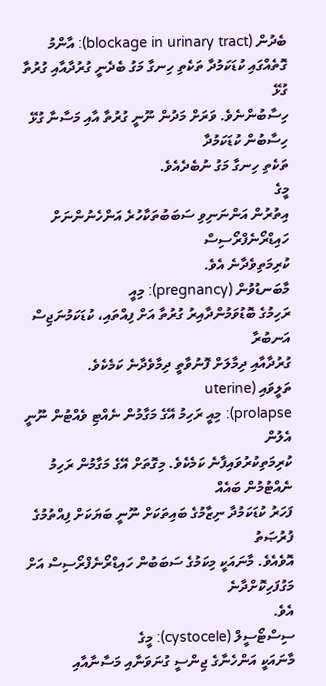ބެދުން (blockage in urinary tract): އާންމު
ގޮތެއްގައި ކުޑަކަމުދާ ތަކެތި ހިނގާ މަގު ބެދެނީ ގުރުދާއާއި ގުރުތާ ގުޅޭ
ހިސާބުންނެވެ. ވަރަށް މަދުން ނޫނީ ގުރުތާ އާއި މަސާނާ ގުޅޭ ހިސާބުން ކުޑަކަމުދާ
ތަކެތި ހިނގާ މަގު ނުބެދެއެވެ.
މީގެ
އިތުރުން އަންނަނިވި ސަބަބުތަކާހުރެ އަންހެނުންނަށް ހައިޑްރޯނެފްރޯސިސް
ކުރިމަތިވެދާނެ އެވެ.
މާބަނޑުވުން (pregnancy): މިއީ
ރަހިމުގެ ބޮޑުވަމުންދާއިރު ގުރުތާ އަށް ފިއްތައި، ކުޑަކަމުނަޖިސް އަނބުރާ
ގުރުދާއާއި ދިމާލަށް ފޮނުވާތީ ދިމާވެދާނެ ކަމެކެވެ.
ތަލީވައި (uterine
prolapse): މިއީ ރަހިމު އޭގެ މަގާމުން ނެއްޓި ވެއްޓުން ނޫނީ އެލުން
ކުރިމަތިކުރުވައިފާނެ ކަމެކެވެ. މިގޮތަށް އޭގެ މަގާމުން ރަހިމު ނެއްޓުމުން ބައެއް
ފަހަރު ކުޑަކަމުދާ ނިޒާމުގެ ބައިތަކަށް ނޫނީ ބަޔަކަށް ފިއްތުމުގެ ފުރުޞަތު
އޮވެއެވެ. މާނައަކީ މިކަމުގެ ސަބަބުން ހައިޑްރޯނެފްރޯސިސް އަށް މަގުފަހިކޮށްދާނެ
އެވެ.
ސިސްޓޯސީލް (cystocele): މީގެ
މާނައަކީ އަންހެނާގެ ޖިންސީ ގުނަވަނާއި މަސާނާއާއި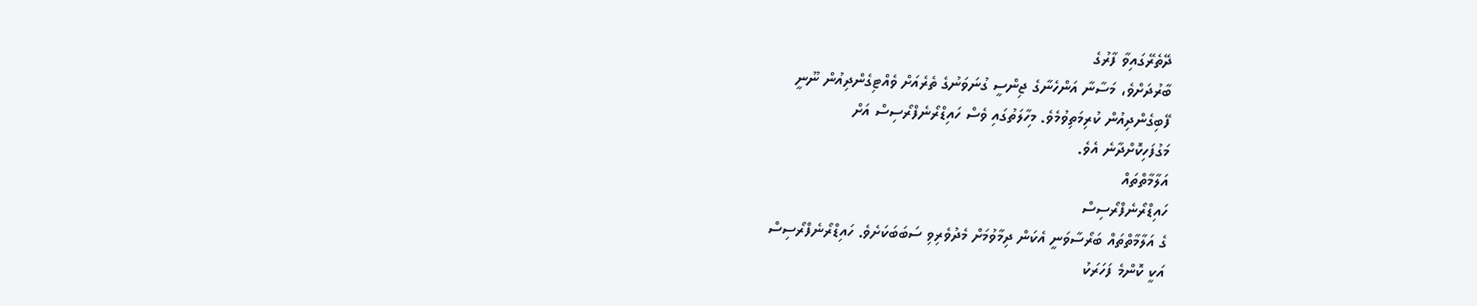ދޭތެރޭގައިވާ ފާރުގެ
ބާރުދަށްވެ، މަސާނާ އަންހެނާގެ ޖިންސީ ގުނަވަނުގެ ތެރެއަށް ވެއްޓިގެންދިއުން ނޫނީ
ފޭބިގެންދިއުން ކުރިމަތިވުމެވެ. މިހާލަތުގައި ވެސް ހައިޑްރޯނެފްރޯސިސް އަށް
މަގުފަހިކޮށްދާނެ އެވެ.
އަލާމާތްތައް
ހައިޑްރޯނެފްރޯސިސް
ގެ އަލާމާތްތައް ބަރޯސާވަނީ އެކަން ދިމާވުމަށް މެދުވެރިވި ސަބަބަކަށެވެ. ހައިޑްރޯނެފްރޯސިސް
އަކީ ކޮންމެ ފަހަރަކު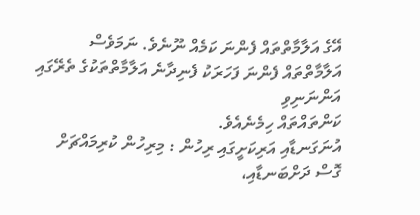އޭގެ އަލާމާތްތައް ފެންނަ ކަމެއް ނޫނެވެ. ނަމަވެސް
އަލާމާތްތައް ފެންނަ ފަހަރަކު ފެނިދާނެ އަލާމާތްތަކުގެ ތެރޭގައި އަންނަނިވި
ކަންތައްތައް ހިމެނެއެވެ.
އުނަގަނޑާއި އަރިކަށީގައި ރިހުން : މިރިހުން ކުރިމައްޗަށް
ގޮސް ދަށްބަނޑާއި،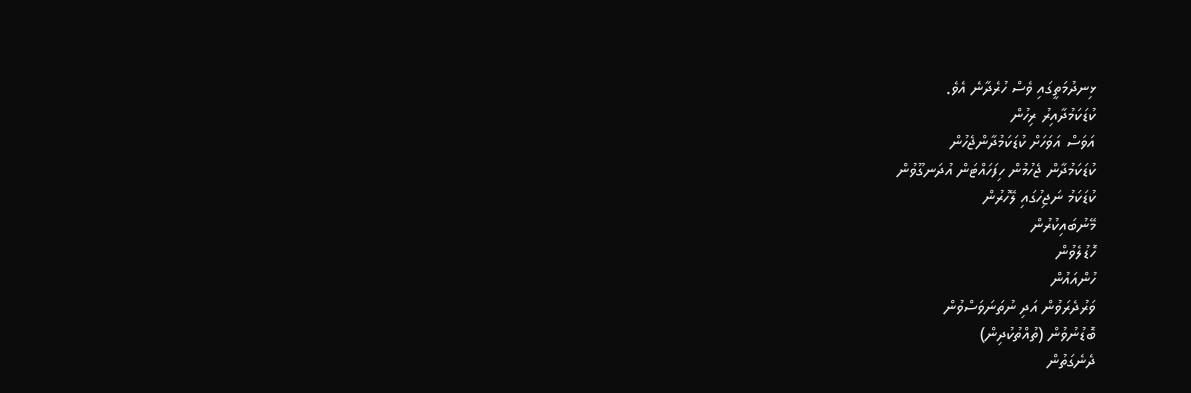ޅިނދުމަތީގައި ވެސް ހުރެދާނެ އެވެ.
ކުޑަކަމުދާއިރު ރިހުން
އަވަސް އަވަހަށް ކުޑަކަމުދާންޖެހުން
ކުޑަކަމުދާން ޖެހުމުން ހިފަހައްޓަން އުދަނގޫވުން
ކުޑަކަމު ނަޖިހުގައި ލޭހުރުން
މޭނުބައިކުރުން
ހޮޑުލެވުން
ހުންއައުން
ވަރުދެރަވުން އަދި ނުތަނަވަސްވުން
ބޮޑުނުވުން (ތުއްތުކުދިން)
ދެނެގަތުން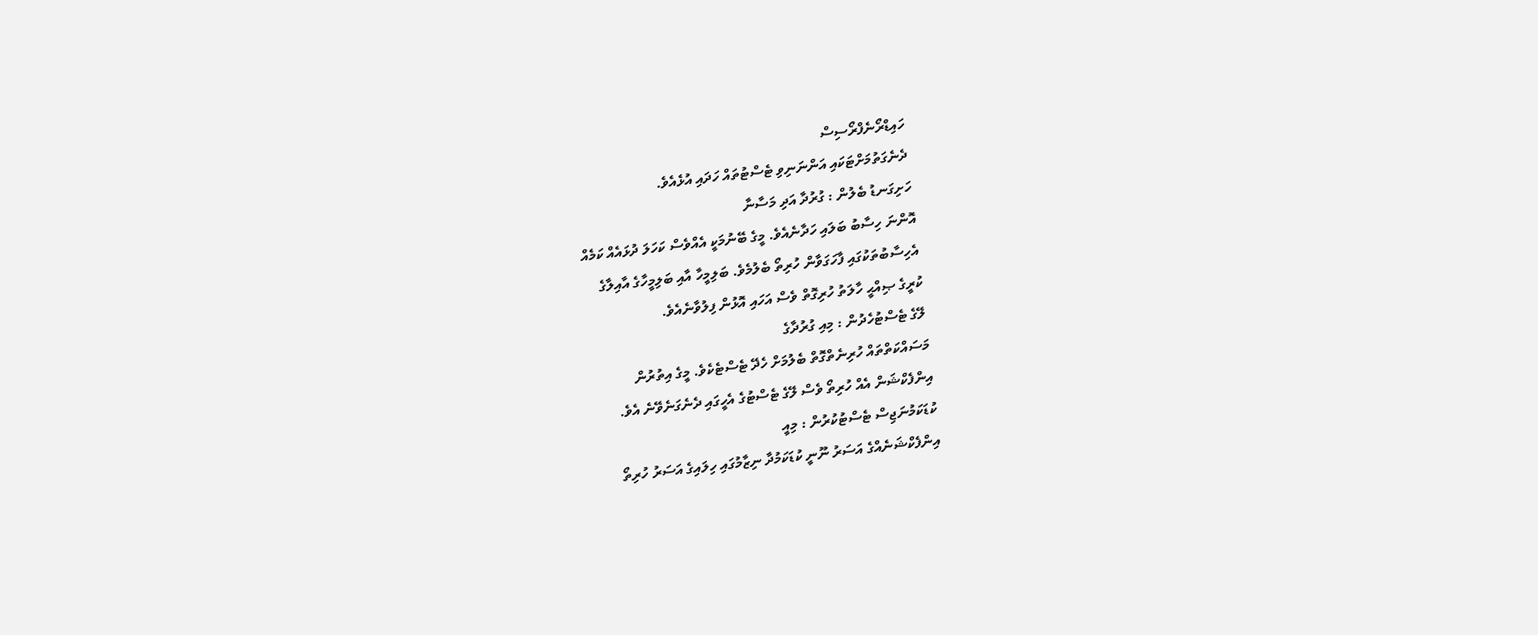ހައިޑްރޯނެފްރޯސިސް
ދެނެގަތުމަށްޓަކައި އަންނަނިވި ޓެސްޓުތައް ހަދައި އުޅެއެވެ.
ހަށިގަނޑު ބެލުން : ގުރުދާ އަދި މަސާނާ
އޮންނަ ހިސާބު ބަލައި ހަދާނެއެވެ. މީގެ ބޭނުމަކީ އެއްވެސް ކަހަލަ ދުޅައެއް ކަމެއް
އެހިސާބުތަކުގައި ފާހަގަވާން ހުރިތޯ ބެލުމެވެ. ބަލިމީހާ އާއި ބަލިމީހާގެ އާއިލާގެ
ކުރީގެ ޞިއްޙީ ހާލަތު ހުރިގޮތް ވެސް އަހައި އޮޅުން ފިލުވާނެއެވެ.
ލޭގެ ޓެސްޓުހެދުން : މިއި ގުރުދާގެ
މަސައްކަތްތައް ހުރިނެތްގޮތް ބެލުމަށް ހެދޭ ޓެސްޓެކެވެ. މީގެ އިތުރުން
އިންފެކްޝަން އެއް ހުރިތޯ ވެސް ލޭގެ ޓެސްޓުގެ އެހީގައި ދެނެގަނެވޭނެ އެވެ.
ކުޑަކަމުނަޖިސް ޓެސްޓުކުރުން : މިއީ
އިންފެކްޝަނެއްގެ އަސަރު ނޫނީ ކުޑަކަމުދާ ނިޒާމުގައި ހިލައިގެ އަސަރު ހުރިތޯ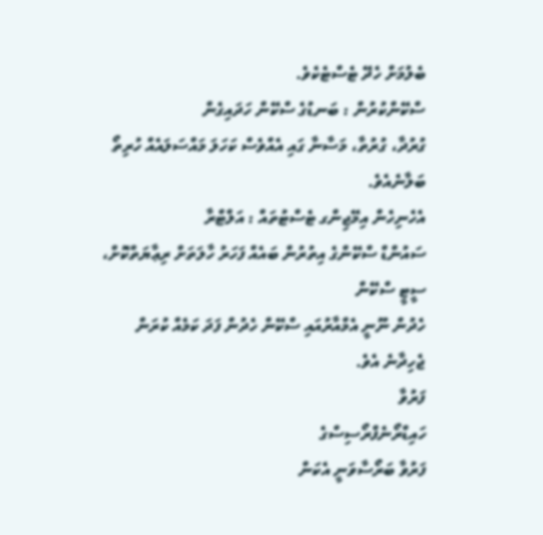ބެލުމަށް ހެދޭ ޓެސްޓެކެވެ.
ސްކޭންކުރުން : ބަނޑުގެ ސްކޭން ހަދައިގެން
ގުރުދާ، ގުރުތާ، މަސާނާ ގައި އެއްވެސް ކަހަލަ މައްސަލައެއް ހުރިތޯ ބަލާނެއެވެ.
އެހެނިހެން އިމޭޖިންގ ޓެސްޓުތައް : އަލްޓްރާ
ސައުންޑް ސްކޭންގެ އިތުރުން ބައެއް ފަހަރު ހާލަތަށް ރިޢާޔަތްކޮށް، ސީޓީ ސްކޭން
ހެދުން ނޫނީ އެމްއާރުއައި ސްކޭން ހެދުން ފަދަ ކަމެއް ކުރަން ޖެހިދާނެ އެވެ.
ފަރުވާ
ހައިޑްރޯނެފްރޯސިސްގެ
ފަރުވާ ބަރޯސާވަނީ އެކަން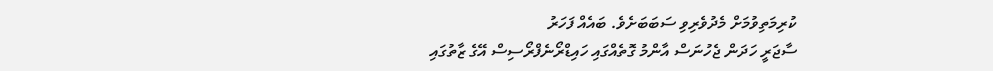ކުރިމަތިވުމަށް މެދުވެރިވި ސަބަބަށެވެ. ބައެއް ފަހަރު
ސާޖަރީ ހަދަން ޖެހުނަސް އާންމު ގޮތެއްގައި ހައިޑްރޯނެފްރޯސިސް އޭގެ ޒާތުގައި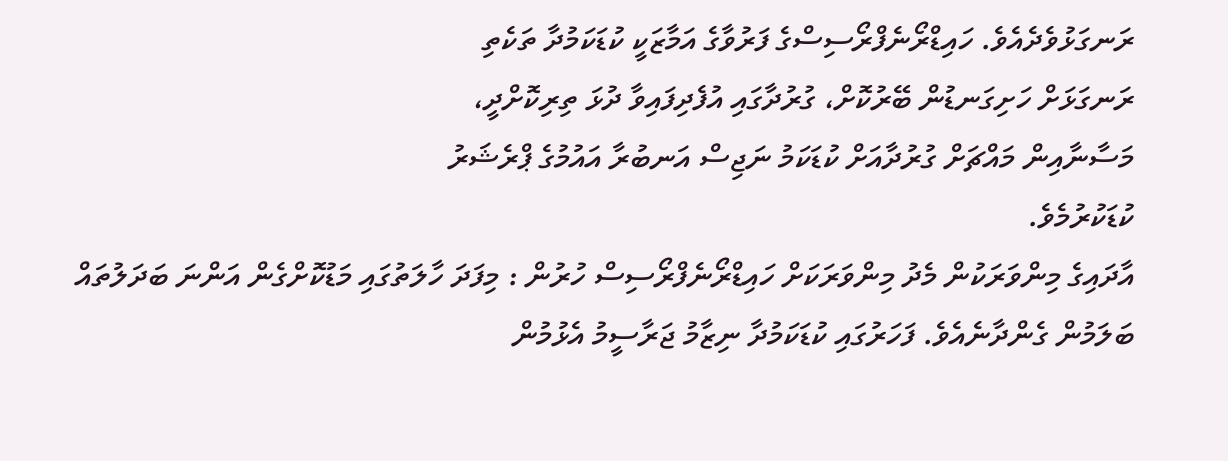ރަނގަޅުވެދެއެވެ. ހައިޑްރޯނެފްރޯސިސްގެ ފަރުވާގެ އަމާޒަކީ ކުޑަކަމުދާ ތަކެތި
ރަނގަޅަށް ހަށިގަނޑުން ބޭރުކޮށް، ގުރުދާގައި އުފެދިފައިވާ ދުޅަ ތިރިކޮށްދީ،
މަސާނާއިން މައްޗަށް ގުރުދާއަށް ކުޑަކަމު ނަޖިސް އަނބުރާ އައުމުގެ ޕްރެޝަރު
ކުޑަކުރުމެވެ.
އާދައިގެ މިންވަރަކުން މެދު މިންވަރަކަށް ހައިޑްރޯނެފްރޯސިސް ހުރުން : މިފަދަ ހާލަތުގައި މަޑުކޮށްގެން އަންނަ ބަދަލުތައް
ބަލަމުން ގެންދާނެއެވެ. ފަހަރުގައި ކުޑަކަމުދާ ނިޒާމު ޖަރާސީމު އެޅުމުން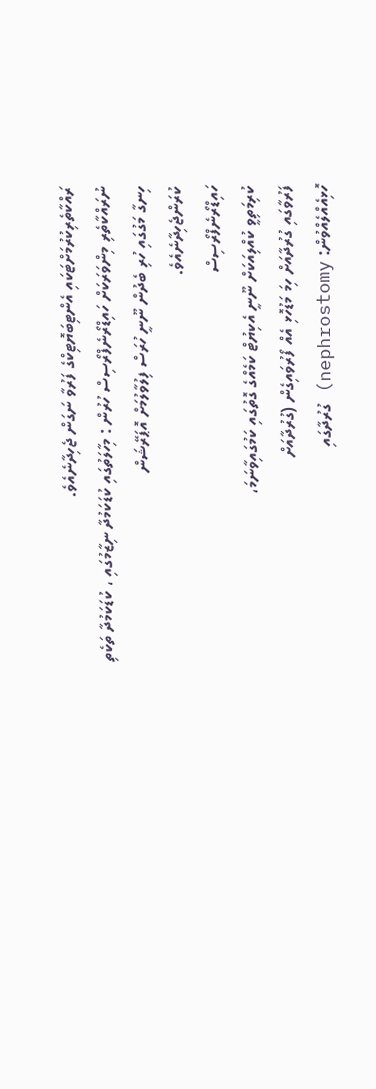ރައްކާތެރިކުރުމަށްޓަކައި އެންޓިބަޔޮޓިކްގެ ފަރުވާ ނަގަން ޖެހިދާނެއެވެ.
ނުރައްކާތެރި މިންވަރަކަށް ހައިޑްރޯނެފްރޯސިސް ހުރުން : މިހާލަތުގައި ކުޑަކަމުދާ ނިޒާމުގައި ، ކުޑަކަމުދާ ތަކެތި
ހިނގާ މަގުގައި ހުރި ބެދުން ނޫނީ ހުރަސް ފިލުވާލުމަށް އޮޕަރޭޝަން
ކުރަންޖެހިދާނެއެވެ.
ހައިޑްރޯނެފްރޯސިސް
ކުރިމަތިވީ ކުއްލިއަކަށް ނޫނީ އެކިޔުޓް ކަމެއްގެ ގޮތުގައި ކަމުގައިވާނަމަ،
ފަރުވާގައި ގުރުދާއަށް ހިމަ މަޑުހޮޅި އެއް ފޯރުވައިގެން (ގުރުދާއަށް
ހޮޅިއެއްލެއްވުން: nephrostomy) ގުރުދާގައި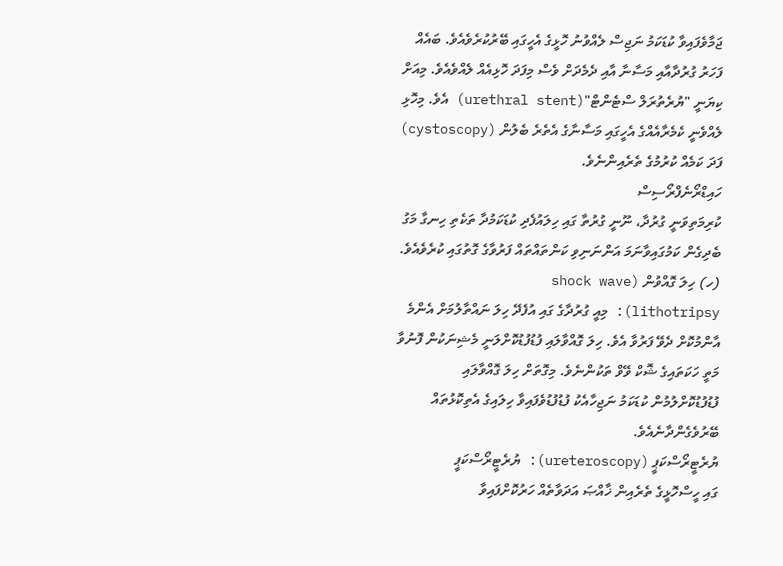ޖަމާވެފައިވާ ކުޑަކަމު ނަޖިސް ލެއްވުނު ހޮޅީގެ އެހީގައި ބޭރުކުރެވެއެވެ. ބައެއް
ފަހަރު ގުރުދާއާއި މަސާނާ އާއި ދެމެދަށް ވެސް މިފަދަ ހޮޅިއެއް ލެއްވެއެވެ. މިއަށް
ކިޔަނީ "ޔުރެތުރަލް ސްޓެންޓް"(urethral stent) އެވެ. މިހޮޅި
ލެއްވެނީ ކެމެރާއެއްގެ އެހީގައި މަސާނާގެ އެތެރެ ބެލުން (cystoscopy) ފަދަ ކަމެއް ކުރުމުގެ ތެރެއިންނެވެ.
ހައިޑްރޯނެފްރޯސިސް
ކުރިމަތިވަނީ ގުރުދާ، ނޫނީ ގުރުތާ ގައި ހިލައުފެދި ކުޑަކަމުދާ ތަކެތި ހިނގާ މަގު
ބެދިގެން ކަމުގައިވާނަމަ އަންނަނިވި ކަންތައްތައް ފަރުވާގެ ގޮތުގައި ކުރެވެއެވެ.
(ހ) ހިލަ ގޮއްވުން (shock wave
lithotripsy): މިއީ ގުރުދާގެ ގައި އުފެދޭ ހިލަ ނައްތާލުމަށް އެންމެ
އާންމުކޮށް ދެވޭ ފަރުވާ އެވެ. ހިލަ ގޮއްވާލައި ފުޑުފުޑުކޮށްލަނީ މެޝިނަކުން ފޮނުވާ
މަތީ ހަކަތައިގެ ޝޮކް ވޭވް ތަކުންނެވެ. މިގޮތަށް ހިލަ ގޮއްވާލައި
ފުޑުފުޑުކޮށްލުމުން ކުޑަކަމު ނަޖިހާއެކު ފުޑުފުޑުވެފައިވާ ހިލައިގެ އެތިކޮޅުތައް
ބޭރުވެގެންދާނެއެވެ.
ޔުރެޓީރޯސްކަޕީ (ureteroscopy): ޔުރެޓީރޯސްކަޕީ
ގައި ހީސްހޮޅީގެ ތެރެއިން ޚާއްޞަ އަދަވާތެއް ހަރުކޮށްފައިވާ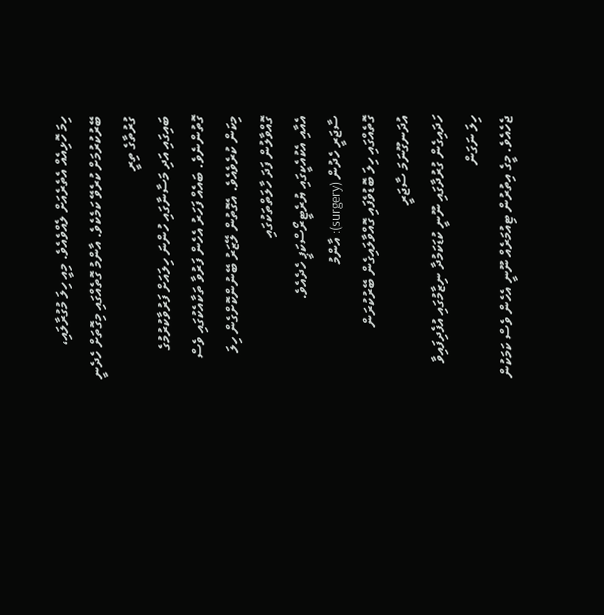ހިމަ ހޮޅިއެއް އެތެރެއަށް ލެއްވެއެވެ. މިއީ ހިލަ މުގުރާލައި،
ބޭރުކުރުމަށް ކުރެވޭ ކަމެކެވެ. އާންމު ގޮތެއްގައި މިގޮތަށް ހެދެނީ ގުރުތާގެ ތިރީ
ބައިގައި އަދި މަސާނާގައި ހުންނަ ހިލައަށް ފަރުވާކުރުމުގެ ގޮތުންނެވެ. ބައެއް ފަހަރު އެހެން ފަރުވާ ތަކާއެކުގައި ވެސް
މިކަން ކުރެވެއެވެ. އެގޮތުން ލޭޒަރު ބޭނުންކޮށްގެން ހިލަ ގޮއްވާލުން ފަދަ ހާލަތްތަކުގައި
އެއާއި އެކުއެކީގައި ޔުރެޓީރޯސްކަޕީ ހެދެއެވެ.
ސާޖަރީ ހެދުން (surgery): އާންމު
ގޮތެއްގައި ހިލަ ބޮޑުވެފައި ގޮއްވާލައިގެން ބޭރުކުރަން އުދަނގޫނަމަ ސާޖަރީ
ހަދައިގެން ގުރުދާގައި ނޫނީ ކުޑަކަމުދާ ނިޒާމުގައި އުފެދިފައިވާ ހިލަ ނަގަން
ޖެހެއެވެ. މީގެ އިތުރުން ޓިއުމަރެއް ނޫނީ އެހެން ވެސް ކަމަކުން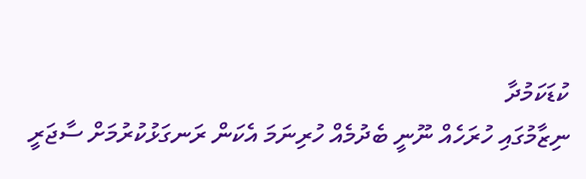ކުޑަކަމުދާ
ނިޒާމުގައި ހުރަހެއް ނޫނީ ބެދުމެއް ހުރިނަމަ އެކަން ރަނގަޅުކުރުމަށް ސާޖަރީ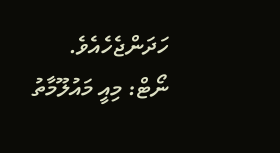ހަދަންޖެހެއެވެ.
ނޯޓް: މިއީ މައުލޫމާތު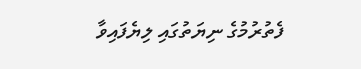ފެތުރުމުގެ ނިޔަތުގައި ލިޔެފައިވާ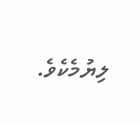ލިޔުމެކެވެ.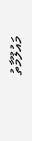މައުލޫމާތު